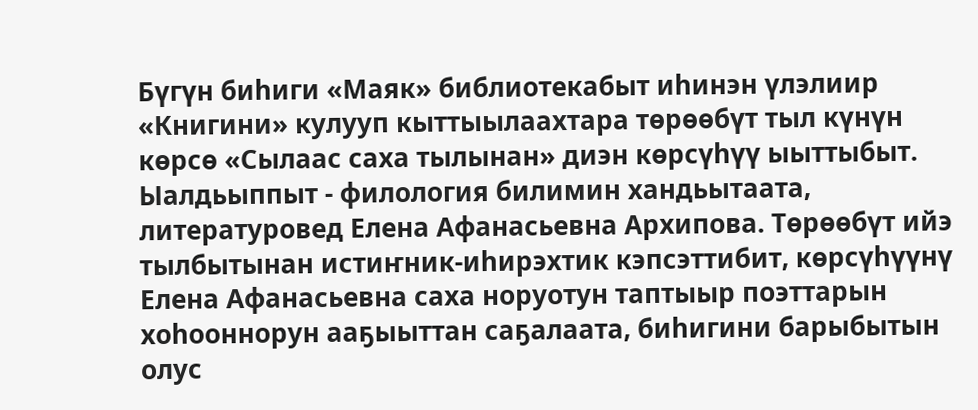Бүгүн биһиги «Маяк» библиотекабыт иһинэн үлэлиир «Книгини» кулууп кыттыылаахтара төрөөбүт тыл күнүн көрсө «Сылаас саха тылынан» диэн көрсүһүү ыыттыбыт. Ыалдьыппыт - филология билимин хандьытаата, литературовед Елена Афанасьевна Архипова. Төрөөбүт ийэ тылбытынан истиҥник-иһирэхтик кэпсэттибит, көрсүһүүнү Елена Афанасьевна саха норуотун таптыыр поэттарын хоһооннорун ааҕыыттан саҕалаата, биһигини барыбытын олус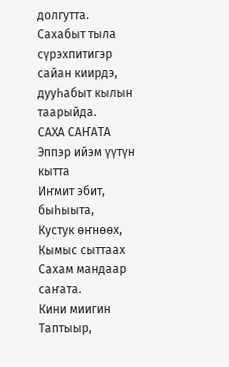долгутта. Сахабыт тыла сүрэхпитигэр сайан киирдэ, дууһабыт кылын таарыйда.
САХА САҤАТА
Эппэр ийэм үүтүн кытта
Иҥмит эбит, быһыыта,
Кустук өҥнөөх,
Кымыс сыттаах
Сахам мандаар саҥата.
Кини миигин
Таптыыр,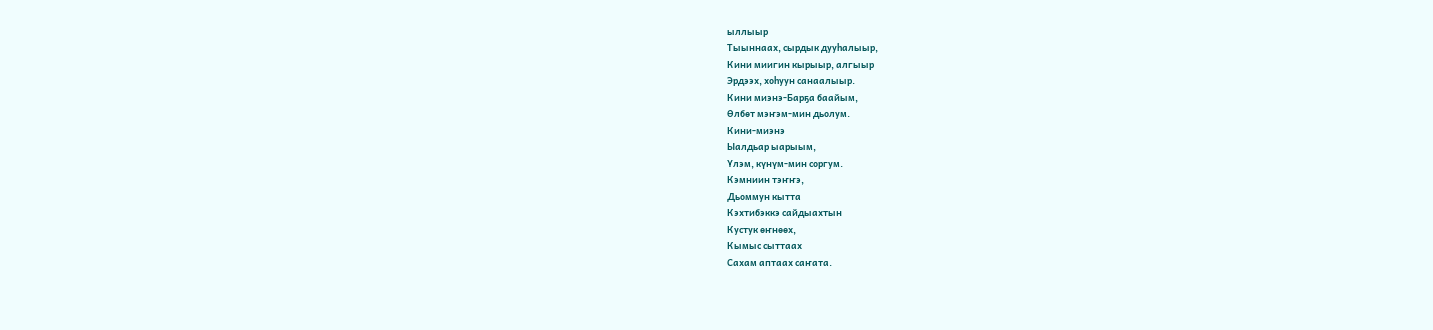ыллыыр
Тыыннаах, сырдык дууһалыыр,
Кини миигин кырыыр, алгыыр
Эрдээх, хоһуун санаалыыр.
Кини миэнэ-Барҕа баайым,
Өлбөт мэҥэм-мин дьолум.
Кини-миэнэ
Ыалдьар ыарыым,
Үлэм, күнүм-мин соргум.
Кэмниин тэҥҥэ,
Дьоммун кытта
Кэхтибэккэ сайдыахтын
Кустук өҥнөөх,
Кымыс сыттаах
Сахам аптаах саҥата.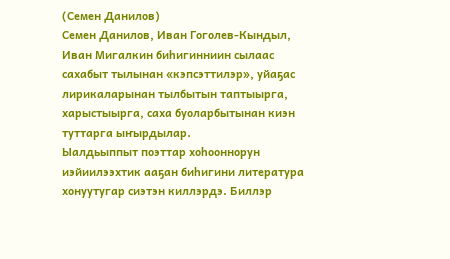(Семен Данилов)
Семен Данилов, Иван Гоголев-Кындыл, Иван Мигалкин биһигинниин сылаас сахабыт тылынан «кэпсэттилэр», уйаҕас лирикаларынан тылбытын таптыырга, харыстыырга, саха буоларбытынан киэн туттарга ыҥырдылар.
Ыалдьыппыт поэттар хоһооннорун иэйиилээхтик ааҕан биһигини литература хонуутугар сиэтэн киллэрдэ. Биллэр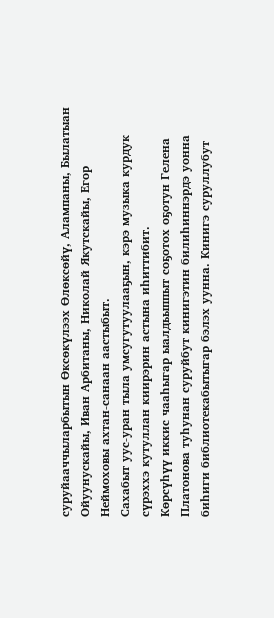суруйааччыларбытын Өксөкүлээх Өлөксөйү, Алампаны, Былатыан Ойуунускайы, Иван Арбитаны, Николай Якутскайы, Егор Неймоховы ахтан-санаан аастыбыт.
Сахабыт уус-уран тыла умсугутуулааҕын, кэрэ музыка курдук сүрэххэ кутуллан киирэрин астына иһиттибит.
Көрсүһүү иккис чааһыгар ыалдьыппыт соҕотох оҕотун Гелена Платонова туһунан суруйбут кинигэтин билиһиннэрдэ уонна биһиги библиотекабытыгар бэлэх уунна. Кинигэ суруллубут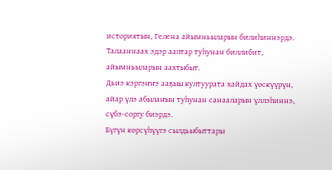историятын, Гелена айымньыларын билиһиннэрдэ. Талааннаах эдэр ааптар туһунан биллибит, айымньыларын аахтыбыт.
Дьиэ кэргэҥҥэ ааҕыы култуурата хайдах үөскүүрүн, айар үлэ абылаҥын туһунан санааларын үллэһиннэ, сүбэ-соргу биэрдэ.
Бүгүн көрсүһүүгэ сылдьыбыттары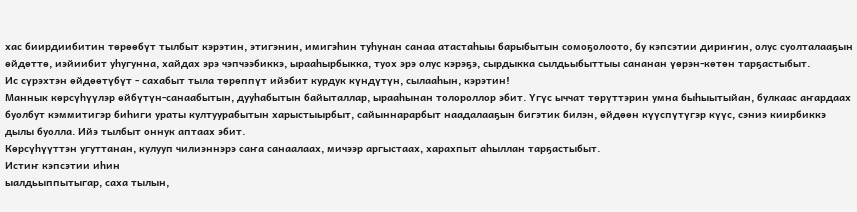хас биирдиибитин төрөөбүт тылбыт кэрэтин, этигэнин, имигэһин туһунан санаа атастаһыы барыбытын сомоҕолоото, бу кэпсэтии дириҥин, олус суолталааҕын өйдөттө, иэйиибит уһугунна, хайдах эрэ чэпчээбиккэ, ырааһырбыкка, туох эрэ олус кэрэҕэ, сырдыкка сылдьыбыттыы сананан үөрэн-көтөн тарҕастыбыт.
Ис сүрэхтэн өйдөөтүбүт - сахабыт тыла төрөппүт ийэбит курдук күндүтүн, сылааһын, кэрэтин!
Маннык көрсүһүүлэр өйбүтүн-санаабытын, дууһабытын байыталлар, ырааһынан толороллор эбит. Үгүс ыччат төрүттэрин умна быһыытыйан, булкаас аҥардаах буолбут кэммитигэр биһиги ураты култуурабытын харыстыырбыт, сайыннарарбыт наадалааҕын бигэтик билэн, өйдөөн күүспүтүгэр күүс, сэниэ киирбиккэ дылы буолла. Ийэ тылбыт оннук аптаах эбит.
Көрсүһүүттэн угуттанан, кулууп чилиэннэрэ саҥа санаалаах, мичээр аргыстаах, харахпыт аһыллан тарҕастыбыт.
Истиҥ кэпсэтии иһин
ыалдьыппытыгар, саха тылын,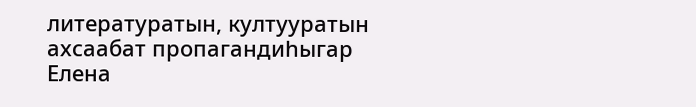литературатын, култууратын ахсаабат пропагандиһыгар
Елена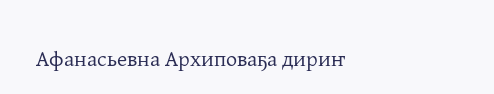Афанасьевна Архиповаҕа дириҥ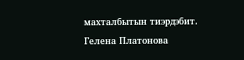махталбытын тиэрдэбит. Гелена Платонова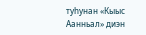туһунан «Кыыс Аанньал» диэн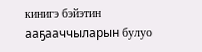кинигэ бэйэтин ааҕааччыларын булуо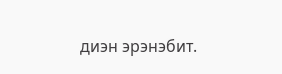диэн эрэнэбит.